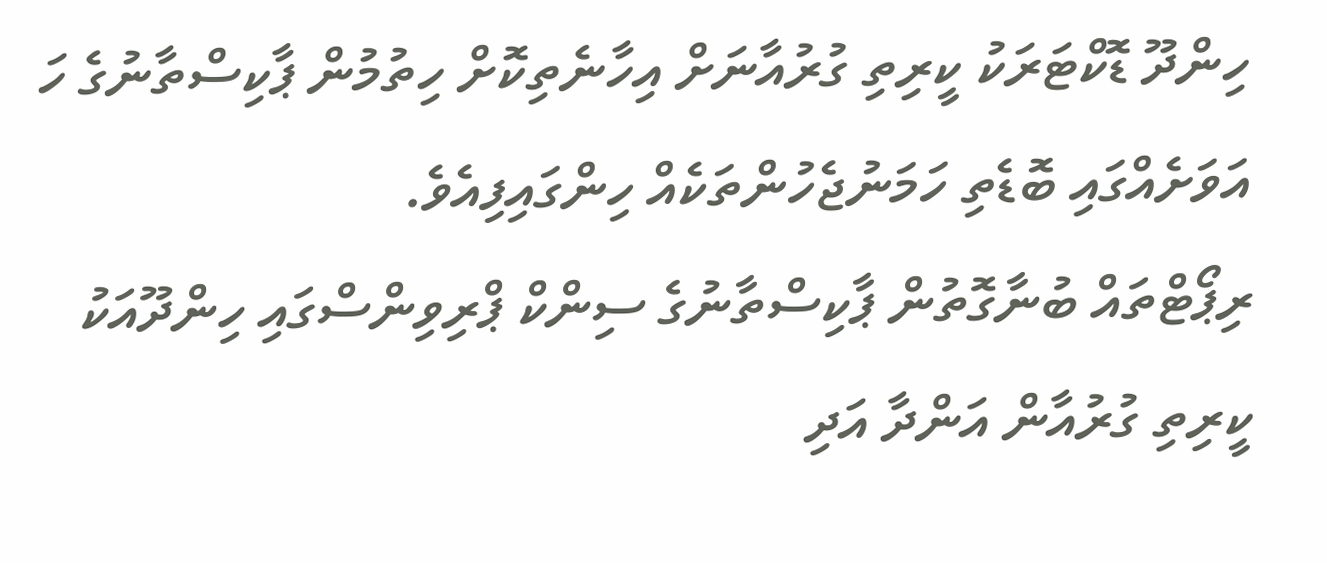ހިންދޫ ޑޮކްޓަރަކު ކީރިތި ގުރުއާނަށް އިހާނެތިކޮށް ހިތުމުން ޕާކިސްތާނުގެ ހަ އަވަށެއްގައި ބޮޑެތި ހަމަނުޖެހުންތަކެއް ހިންގައިފިއެވެ.
ރިޕޯޓްތައް ބުނާގޮތުން ޕާކިސްތާނުގެ ސިންކް ޕްރިވިންސްގައި ހިންދޫއަކު ކީރިތި ގުރުއާން އަންދާ އަދި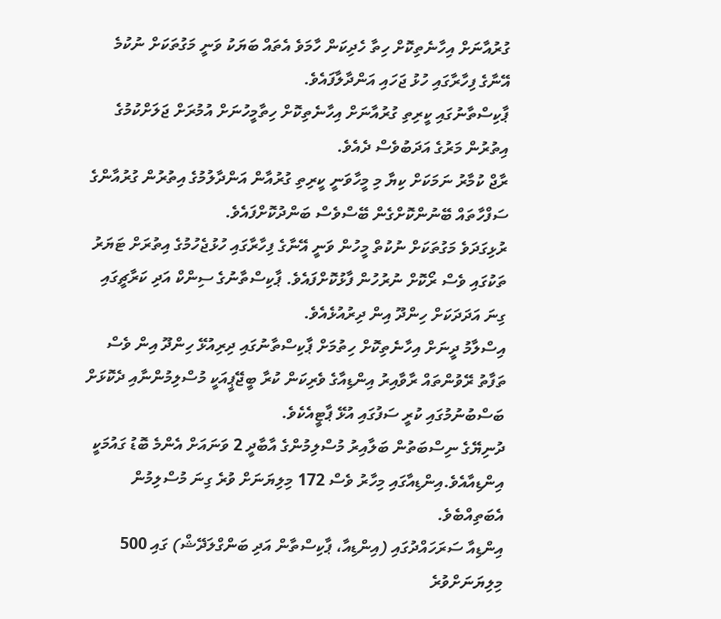ގުރުއާނަށް އިހާނެތިކޮށް ހިތާ ހެދިކަން ހާމަވެ އެތައް ބަޔަކު ވަނީ މަގުތަކަށް ނުކުމެ އޭނާގެ ފިހާރާގައި ހުޅު ޖަހައި އަންދާލާފައެވެ.
ޕާކިސްތާނުގައި ކީރިތި ގުރުއާނަށް އިހާނެތިކޮށް ހިތާމީހުނަށް އުމުރަށް ޖަލަށްކުމުގެ އިތުރުން މަރުގެ އަދަބުވެސް ދެއެވެ.
ރާޖް ކުމާރު ނަމަކަށް ކިޔާ މި މީހާވަނީ ކީރިތި ގުރުއާން އަންދާލުމުގެ އިތުރުން ގުރުއާންގެ ސަފްހާތައް ބޭނުންކޮށްގެން ބޭސްވެސް ބަންދުކޮށްފައެވެ.
ރުޅިގަދަވެ މަގުތަކަށް ނުކުތް މީހުން ވަނީ އޭނާގެ ފިހާރާގައި ހުޅުޖެހުމުގެ އިތުރަށް ޓަޔަރު ތަކުގައި ވެސް ރޯކޮށް ނުރުހުން ފާޅުކޮށްފައެވެ. ޕާކިސްތާނުގެ ސިންކް އަދި ކަރާޗީގައި ގިނަ އަދަދަކަށް ހިންދޫ އިން ދިރުއުޅެއެވެ.
އިސްލާމު ދީނަށް އިހާނެތިކޮށް ހިތުމަށް ޕާކިސްތާނުގައި ދިރިއުޅޭ ހިންދޫ އިން ވެސް ތަފާތު ރޭވުންތައް ރާވާއިރު އިންޑިއާގެ ވެރިކަން ކުރާ ބީޖޭޕީއަކީ މުސްލިމުންނާއި ދެކޮޅަށް ބަސްބުނުމުގައި ކުރީ ސަފުގައި އުޅޭ ޕާޓީއެކެވެ.
ދުނިޔޭގެ ނިސްބަތުން ބަލާއިރު މުސްލިމުންގެ އާބާދީ 2 ވަނައަށް އެންމެ ބޮޑު ގައުމަކީ އިންޑިއާއެވެ.އިންޑިއާގައި މިހާރު ވެސް 172 މިލިޔަނަށް ވުރެ ގިނަ މުސްލިމުން އެބަތިއްބެވެ.
އިންޑިއާ ސަރަހައްދުގައި (އިންޑިއާ، ޕާކިސްތާން އަދި ބަންގްލަދޭޝް) ގައި 500 މިލިޔަނަށްވުރެ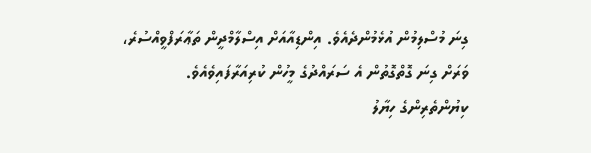ގިނަ މުސްލިމުން އުޅެމުންދެއެވެ. އިންޑިއާއަށް އިސްލާމްދީން ތަޢާރަފްވީއްސުރެ، ވަރަށް ގިނަ ގޮތްގޮތުން އެ ސަރައްދުގެ މީހުން ކުރިއަރާފައިވެއެވެ.
ކިޔުންތެރިންގެ ހިޔާލު